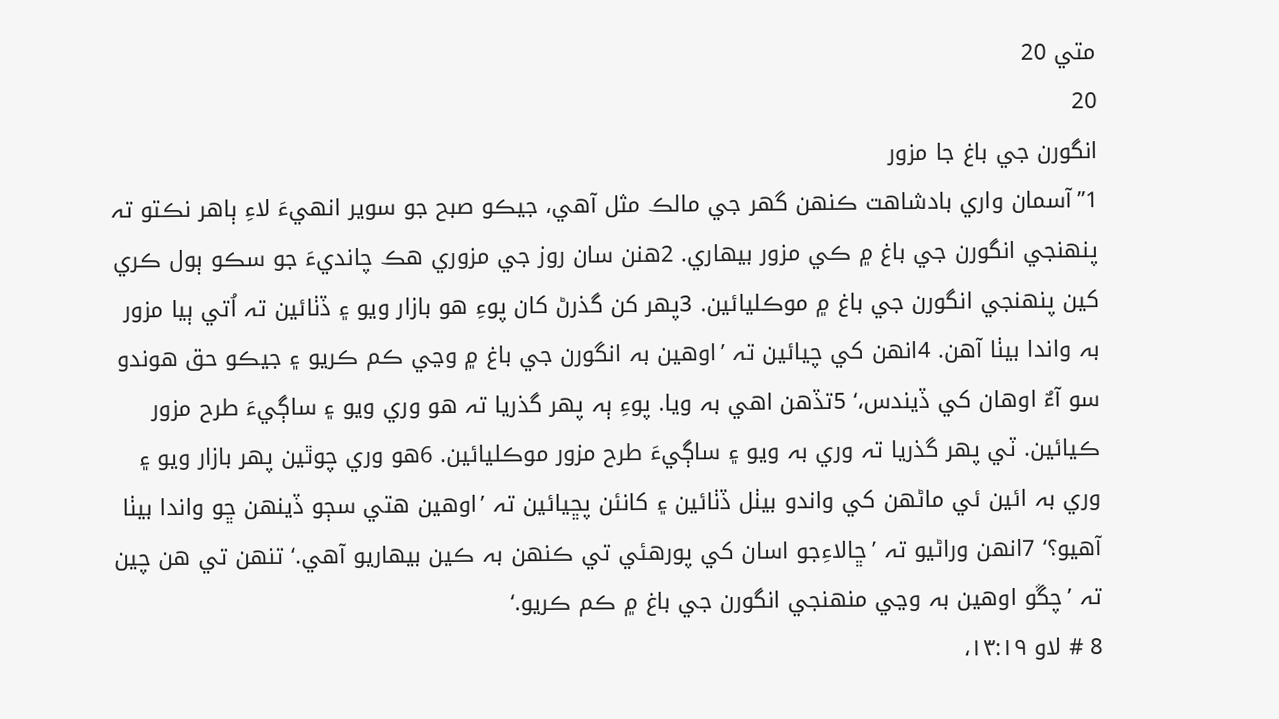متي 20
20
انگورن جي باغ جا مزور
1”آسمان واري بادشاھت ڪنھن گھر جي مالڪ مثل آھي، جيڪو صبح جو سوير انھيءَ لاءِ ٻاھر نڪتو تہ پنھنجي انگورن جي باغ ۾ ڪي مزور بيھاري. 2ھنن سان روز جي مزوري ھڪ چانديءَ جو سڪو ٻول ڪري کين پنھنجي انگورن جي باغ ۾ موڪليائين. 3پھر کن گذرڻ کان پوءِ ھو بازار ويو ۽ ڏٺائين تہ اُتي ٻيا مزور بہ واندا بيٺا آھن. 4انھن کي چيائين تہ ’اوھين بہ انگورن جي باغ ۾ وڃي ڪم ڪريو ۽ جيڪو حق ھوندو سو آءٌ اوھان کي ڏيندس،‘ 5تڏھن اھي بہ ويا. پوءِ ٻہ پھر گذريا تہ ھو وري ويو ۽ ساڳيءَ طرح مزور ڪيائين. ٽي پھر گذريا تہ وري بہ ويو ۽ ساڳيءَ طرح مزور موڪليائين. 6ھو وري چوٿين پھر بازار ويو ۽ وري بہ ائين ئي ماڻھن کي واندو بيٺل ڏٺائين ۽ کانئن پڇيائين تہ ’اوھين ھتي سڄو ڏينھن ڇو واندا بيٺا آھيو؟‘ 7انھن وراڻيو تہ ’ڇالاءِجو اسان کي پورھئي تي ڪنھن بہ ڪين بيھاريو آھي.‘ تنھن تي ھن چين تہ ’چڱو اوھين بہ وڃي منھنجي انگورن جي باغ ۾ ڪم ڪريو.‘
8 # لاو ۱۳:۱۹،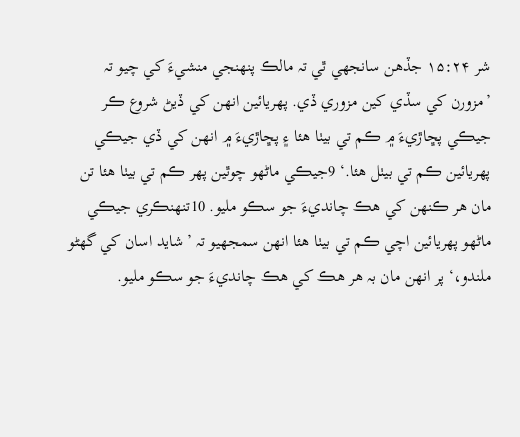شر ۱۵:۲۴ جڏھن سانجھي ٿي تہ مالڪ پنھنجي منشيءَ کي چيو تہ ’مزورن کي سڏي کين مزوري ڏي. پھريائين انھن کي ڏيڻ شروع ڪر جيڪي پڇاڙيءَ ۾ ڪم تي بيٺا ھئا ۽ پڇاڙيءَ ۾ انھن کي ڏي جيڪي پھريائين ڪم تي بيٺل ھئا.‘ 9جيڪي ماڻھو چوٿين پھر ڪم تي بيٺا ھئا تن مان ھر ڪنھن کي ھڪ چانديءَ جو سڪو مليو. 10تنھنڪري جيڪي ماڻھو پھريائين اچي ڪم تي بيٺا ھئا انھن سمجھيو تہ ’شايد اسان کي گھڻو ملندو،‘ پر انھن مان بہ ھر ھڪ کي ھڪ چانديءَ جو سڪو مليو.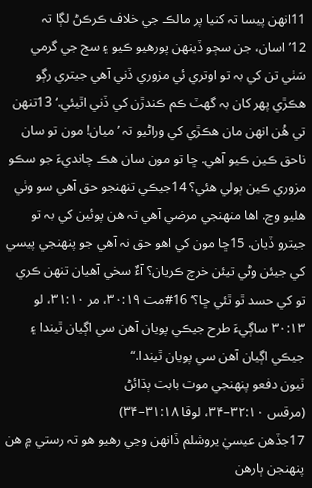11انھن پيسا تہ کنيا پر مالڪ جي خلاف ڪرڪڻ لڳا تہ 12’اسان، جن سڄو ڏينھن پورھيو ڪيو ۽ سج جي گرمي سَٺي تن کي بہ تو اوتري ئي مزوري ڏني آھي جيتري رڳو ھڪڙي پھر کان بہ گھٽ ڪم ڪندڙن کي ڏني اٿيئي.‘ 13تنھن تي ھُن انھن مان ھڪڙي کي وراڻيو تہ ’ميان! مون تو سان ناحق ڪين ڪيو آھي. ڇا تو مون سان ھڪ چانديءَ جو سڪو مزوري ڪين ٻولي ھئي؟ 14جيڪي تنھنجو حق آھي سو وٺي ھليو وڃ. اھا منھنجي مرضي آھي تہ ھن پوئين کي بہ تو جيترو ڏيان. 15ڇا مون کي اھو حق نہ آھي جو پنھنجي پيسي کي جيئن وڻي تيئن خرچ ڪريان؟ آءٌ سخي آھيان تنھن ڪري تو کي حسد ٿو ٿئي ڇا؟‘ 16#مت ۳۰:۱۹، مر ۳۱:۱۰، لو ۳۰:۱۳ ساڳيءَ طرح جيڪي پويان آھن سي اڳيان ٿيندا ۽ جيڪي اڳيان آھن سي پويان ٿيندا.“
ٽيون دفعو پنھنجي موت بابت ٻڌائڻ
(مرقس ۳۲:۱۰–۳۴، لوقا ۳۱:۱۸–۳۴)
17جڏھن عيسيٰ يروشلم ڏانھن وڃي رھيو ھو تہ رستي ۾ ھن پنھنجن ٻارھن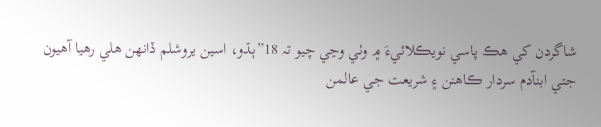شاگردن کي ھڪ پاسي نويڪلائيءَ ۾ وٺي وڃي چيو تہ 18”ٻڌو، اسين يروشلم ڏانھن ھلي رھيا آھيون جتي ابنآدم سردار ڪاھنن ۽ شريعت جي عالمن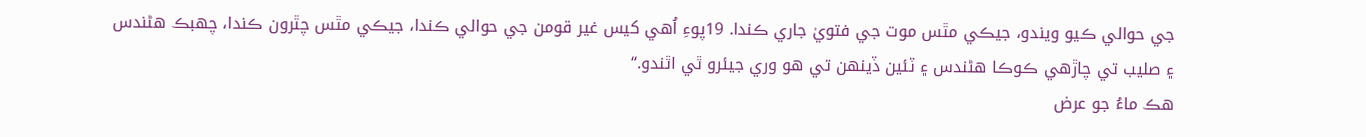جي حوالي ڪيو ويندو، جيڪي مٿس موت جي فتويٰ جاري ڪندا. 19پوءِ اُھي کيس غير قومن جي حوالي ڪندا، جيڪي مٿس چٿرون ڪندا، چھبڪ ھڻندس ۽ صليب تي چاڙھي ڪوڪا ھڻندس ۽ ٽئين ڏينھن تي ھو وري جيئرو ٿي اٿندو.“
ھڪ ماءُ جو عرض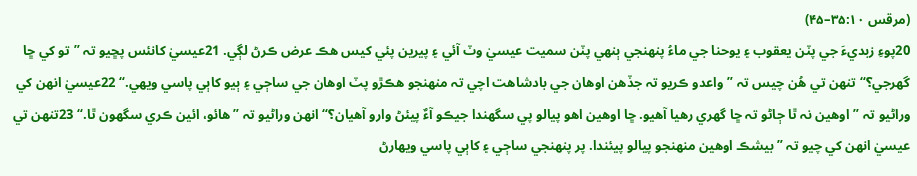(مرقس ۳۵:۱۰–۴۵)
20پوءِ زبديءَ جي پٽن يعقوب ۽ يوحنا جي ماءُ پنھنجي ٻنھي پٽن سميت عيسيٰ وٽ آئي ۽ پيرين پئي کيس ھڪ عرض ڪرڻ لڳي. 21عيسيٰ کانئس پڇيو تہ ”تو کي ڇا گھرجي؟“ تنھن تي ھُن چيس تہ ”واعدو ڪريو تہ جڏھن اوھان جي بادشاھت اچي تہ منھنجو ھڪڙو پٽ اوھان جي ساڄي ۽ ٻيو کاٻي پاسي ويھي.“ 22عيسيٰ انھن کي وراڻيو تہ ”اوھين نہ ٿا ڄاڻو تہ ڇا گھري رھيا آھيو. ڇا اوھين اھو پيالو پي سگھندا جيڪو آءٌ پيئڻ وارو آھيان؟“ انھن وراڻيو تہ ”ھائو، ائين ڪري سگھون ٿا.“ 23تنھن تي عيسيٰ انھن کي چيو تہ ”بيشڪ اوھين منھنجو پيالو پيئندا. پر پنھنجي ساڄي ۽ کاٻي پاسي ويھارڻ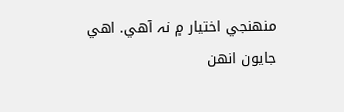منھنجي اختيار ۾ نہ آھي. اھي جايون انھن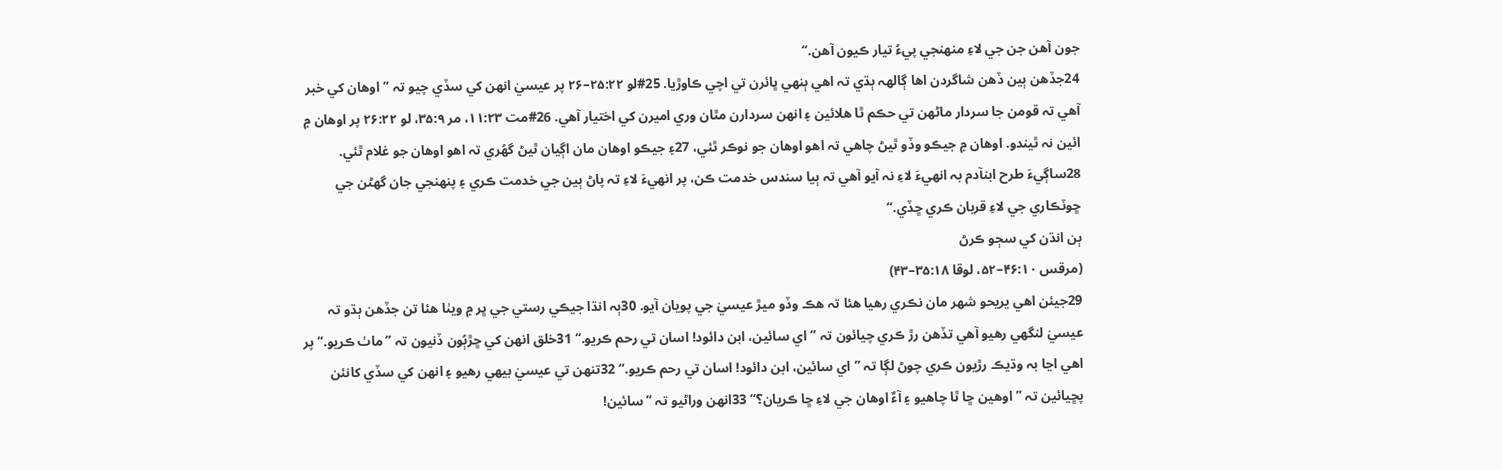جون آھن جن جي لاءِ منھنجي پيءُ تيار ڪيون آھن.“
24جڏھن ٻين ڏھن شاگردن اھا ڳالھہ ٻڌي تہ اھي ٻنھي ڀائرن تي اچي ڪاوڙيا. 25#لو ۲۵:۲۲–۲۶ پر عيسيٰ انھن کي سڏي چيو تہ ”اوھان کي خبر آھي تہ قومن جا سردار ماڻھن تي حڪم ٿا ھلائين ۽ انھن سردارن مٿان وري اميرن کي اختيار آھي. 26#مت ۱۱:۲۳، مر ۳۵:۹، لو ۲۶:۲۲ پر اوھان ۾ ائين نہ ٿيندو. اوھان ۾ جيڪو وڏو ٿيڻ چاھي تہ اھو اوھان جو نوڪر ٿئي، 27۽ جيڪو اوھان مان اڳيان ٿيڻ گھُري تہ اھو اوھان جو غلام ٿئي. 28ساڳيءَ طرح ابنآدم بہ انھيءَ لاءِ نہ آيو آھي تہ ٻيا سندس خدمت ڪن، پر انھيءَ لاءِ تہ پاڻ ٻين جي خدمت ڪري ۽ پنھنجي جان گھڻن جي ڇوٽڪاري جي لاءِ قربان ڪري ڇڏي.“
ٻن انڌن کي سڄو ڪرڻ
(مرقس ۴۶:۱۰–۵۲، لوقا ۳۵:۱۸–۴۳)
29جيئن اھي يريحو شھر مان نڪري رھيا ھئا تہ ھڪ وڏو ميڙ عيسيٰ جي پويان آيو. 30ٻہ انڌا جيڪي رستي جي ڀر ۾ ويٺا ھئا تن جڏھن ٻڌو تہ عيسيٰ لنگھي رھيو آھي تڏھن رڙ ڪري چيائون تہ ”اي سائين، ابن دائود! اسان تي رحم ڪريو.“ 31خلق انھن کي ڇڙٻُون ڏنيون تہ ”ماٺ ڪريو.“ پر اھي اڃا بہ وڌيڪ رڙيون ڪري چوڻ لڳا تہ ”اي سائين، ابن دائود! اسان تي رحم ڪريو.“ 32تنھن تي عيسيٰ بيھي رھيو ۽ انھن کي سڏي کانئن پڇيائين تہ ”اوھين ڇا ٿا چاھيو ۽ آءٌ اوھان جي لاءِ ڇا ڪريان؟“ 33انھن وراڻيو تہ ”سائين!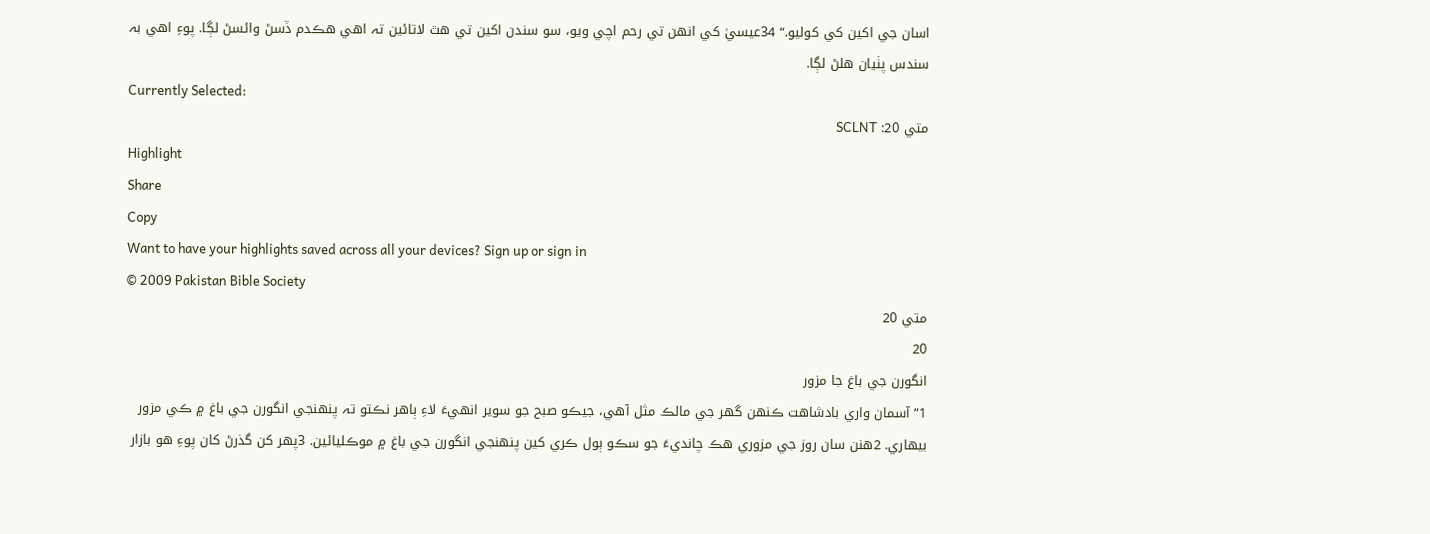اسان جي اکين کي کوليو.“ 34عيسيٰ کي انھن تي رحم اچي ويو، سو سندن اکين تي ھٿ لاتائين تہ اھي ھڪدم ڏسڻ وائسڻ لڳا. پوءِ اھي بہ سندس پٺيان ھلڻ لڳا.
Currently Selected:
متي 20: SCLNT
Highlight
Share
Copy
Want to have your highlights saved across all your devices? Sign up or sign in
© 2009 Pakistan Bible Society
متي 20
20
انگورن جي باغ جا مزور
1”آسمان واري بادشاھت ڪنھن گھر جي مالڪ مثل آھي، جيڪو صبح جو سوير انھيءَ لاءِ ٻاھر نڪتو تہ پنھنجي انگورن جي باغ ۾ ڪي مزور بيھاري. 2ھنن سان روز جي مزوري ھڪ چانديءَ جو سڪو ٻول ڪري کين پنھنجي انگورن جي باغ ۾ موڪليائين. 3پھر کن گذرڻ کان پوءِ ھو بازار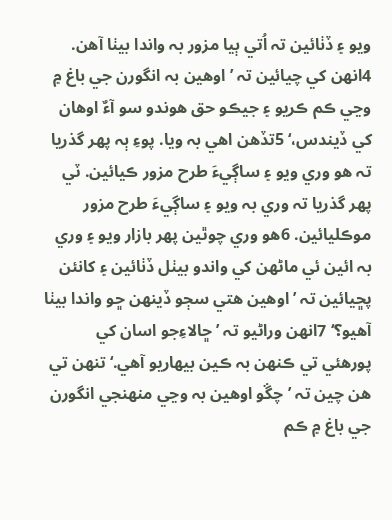ويو ۽ ڏٺائين تہ اُتي ٻيا مزور بہ واندا بيٺا آھن. 4انھن کي چيائين تہ ’اوھين بہ انگورن جي باغ ۾ وڃي ڪم ڪريو ۽ جيڪو حق ھوندو سو آءٌ اوھان کي ڏيندس،‘ 5تڏھن اھي بہ ويا. پوءِ ٻہ پھر گذريا تہ ھو وري ويو ۽ ساڳيءَ طرح مزور ڪيائين. ٽي پھر گذريا تہ وري بہ ويو ۽ ساڳيءَ طرح مزور موڪليائين. 6ھو وري چوٿين پھر بازار ويو ۽ وري بہ ائين ئي ماڻھن کي واندو بيٺل ڏٺائين ۽ کانئن پڇيائين تہ ’اوھين ھتي سڄو ڏينھن ڇو واندا بيٺا آھيو؟‘ 7انھن وراڻيو تہ ’ڇالاءِجو اسان کي پورھئي تي ڪنھن بہ ڪين بيھاريو آھي.‘ تنھن تي ھن چين تہ ’چڱو اوھين بہ وڃي منھنجي انگورن جي باغ ۾ ڪم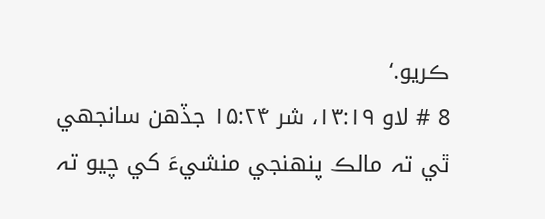ڪريو.‘
8 # لاو ۱۳:۱۹، شر ۱۵:۲۴ جڏھن سانجھي ٿي تہ مالڪ پنھنجي منشيءَ کي چيو تہ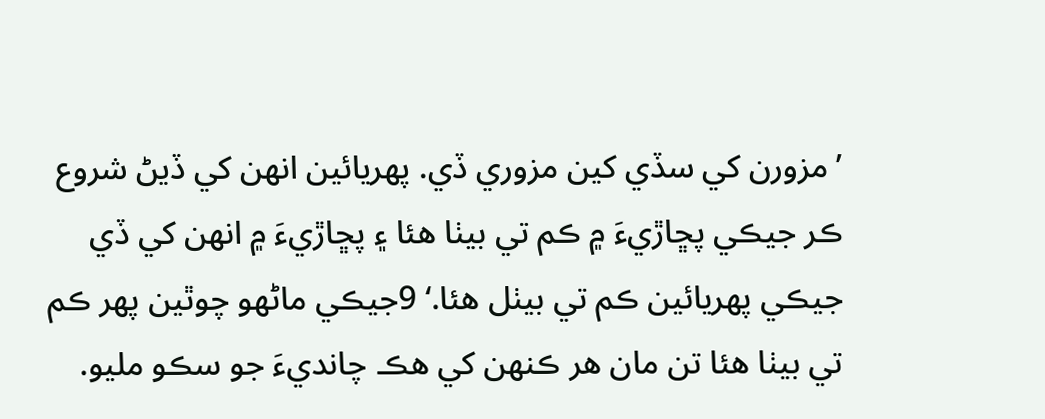’مزورن کي سڏي کين مزوري ڏي. پھريائين انھن کي ڏيڻ شروع ڪر جيڪي پڇاڙيءَ ۾ ڪم تي بيٺا ھئا ۽ پڇاڙيءَ ۾ انھن کي ڏي جيڪي پھريائين ڪم تي بيٺل ھئا.‘ 9جيڪي ماڻھو چوٿين پھر ڪم تي بيٺا ھئا تن مان ھر ڪنھن کي ھڪ چانديءَ جو سڪو مليو.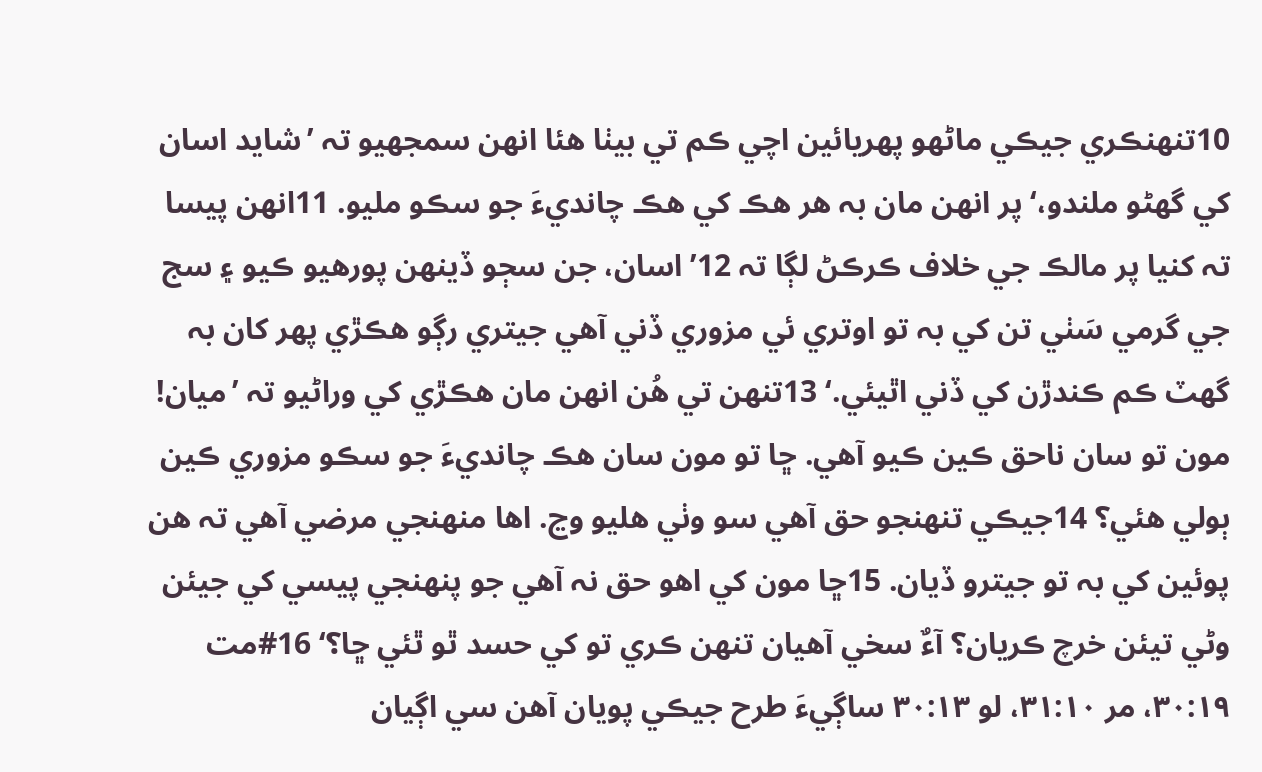10تنھنڪري جيڪي ماڻھو پھريائين اچي ڪم تي بيٺا ھئا انھن سمجھيو تہ ’شايد اسان کي گھڻو ملندو،‘ پر انھن مان بہ ھر ھڪ کي ھڪ چانديءَ جو سڪو مليو. 11انھن پيسا تہ کنيا پر مالڪ جي خلاف ڪرڪڻ لڳا تہ 12’اسان، جن سڄو ڏينھن پورھيو ڪيو ۽ سج جي گرمي سَٺي تن کي بہ تو اوتري ئي مزوري ڏني آھي جيتري رڳو ھڪڙي پھر کان بہ گھٽ ڪم ڪندڙن کي ڏني اٿيئي.‘ 13تنھن تي ھُن انھن مان ھڪڙي کي وراڻيو تہ ’ميان! مون تو سان ناحق ڪين ڪيو آھي. ڇا تو مون سان ھڪ چانديءَ جو سڪو مزوري ڪين ٻولي ھئي؟ 14جيڪي تنھنجو حق آھي سو وٺي ھليو وڃ. اھا منھنجي مرضي آھي تہ ھن پوئين کي بہ تو جيترو ڏيان. 15ڇا مون کي اھو حق نہ آھي جو پنھنجي پيسي کي جيئن وڻي تيئن خرچ ڪريان؟ آءٌ سخي آھيان تنھن ڪري تو کي حسد ٿو ٿئي ڇا؟‘ 16#مت ۳۰:۱۹، مر ۳۱:۱۰، لو ۳۰:۱۳ ساڳيءَ طرح جيڪي پويان آھن سي اڳيان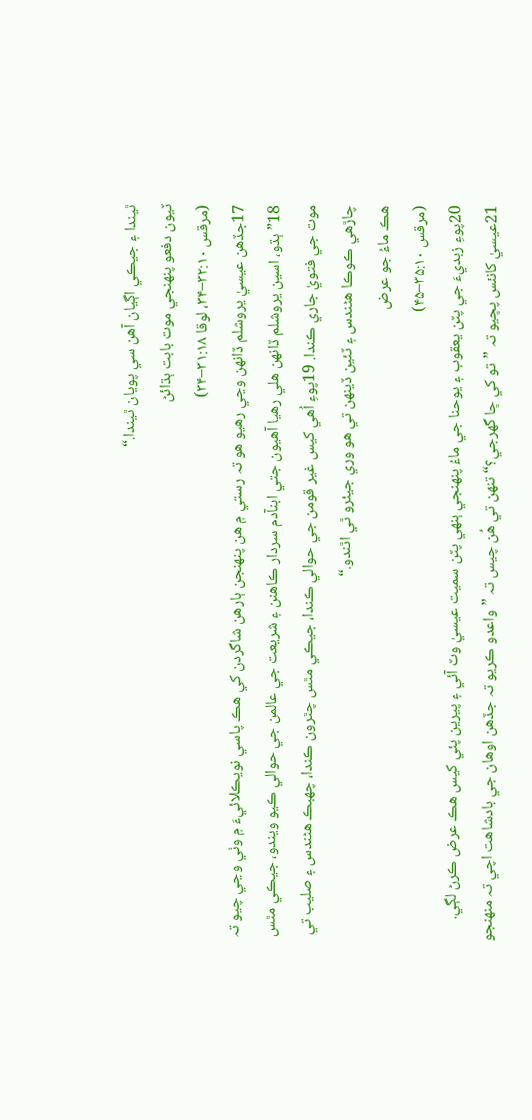ٿيندا ۽ جيڪي اڳيان آھن سي پويان ٿيندا.“
ٽيون دفعو پنھنجي موت بابت ٻڌائڻ
(مرقس ۳۲:۱۰–۳۴، لوقا ۳۱:۱۸–۳۴)
17جڏھن عيسيٰ يروشلم ڏانھن وڃي رھيو ھو تہ رستي ۾ ھن پنھنجن ٻارھن شاگردن کي ھڪ پاسي نويڪلائيءَ ۾ وٺي وڃي چيو تہ 18”ٻڌو، اسين يروشلم ڏانھن ھلي رھيا آھيون جتي ابنآدم سردار ڪاھنن ۽ شريعت جي عالمن جي حوالي ڪيو ويندو، جيڪي مٿس موت جي فتويٰ جاري ڪندا. 19پوءِ اُھي کيس غير قومن جي حوالي ڪندا، جيڪي مٿس چٿرون ڪندا، چھبڪ ھڻندس ۽ صليب تي چاڙھي ڪوڪا ھڻندس ۽ ٽئين ڏينھن تي ھو وري جيئرو ٿي اٿندو.“
ھڪ ماءُ جو عرض
(مرقس ۳۵:۱۰–۴۵)
20پوءِ زبديءَ جي پٽن يعقوب ۽ يوحنا جي ماءُ پنھنجي ٻنھي پٽن سميت عيسيٰ وٽ آئي ۽ پيرين پئي کيس ھڪ عرض ڪرڻ لڳي. 21عيسيٰ کانئس پڇيو تہ ”تو کي ڇا گھرجي؟“ تنھن تي ھُن چيس تہ ”واعدو ڪريو تہ جڏھن اوھان جي بادشاھت اچي تہ منھنجو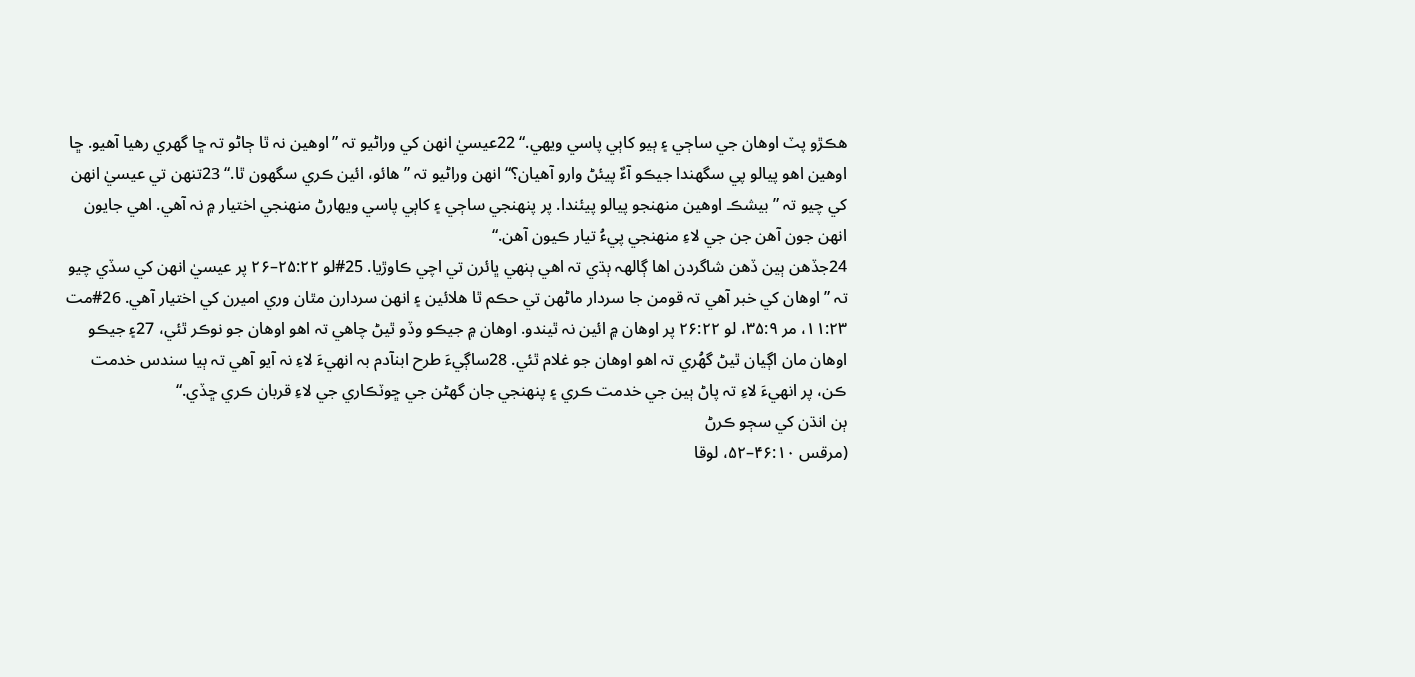ھڪڙو پٽ اوھان جي ساڄي ۽ ٻيو کاٻي پاسي ويھي.“ 22عيسيٰ انھن کي وراڻيو تہ ”اوھين نہ ٿا ڄاڻو تہ ڇا گھري رھيا آھيو. ڇا اوھين اھو پيالو پي سگھندا جيڪو آءٌ پيئڻ وارو آھيان؟“ انھن وراڻيو تہ ”ھائو، ائين ڪري سگھون ٿا.“ 23تنھن تي عيسيٰ انھن کي چيو تہ ”بيشڪ اوھين منھنجو پيالو پيئندا. پر پنھنجي ساڄي ۽ کاٻي پاسي ويھارڻ منھنجي اختيار ۾ نہ آھي. اھي جايون انھن جون آھن جن جي لاءِ منھنجي پيءُ تيار ڪيون آھن.“
24جڏھن ٻين ڏھن شاگردن اھا ڳالھہ ٻڌي تہ اھي ٻنھي ڀائرن تي اچي ڪاوڙيا. 25#لو ۲۵:۲۲–۲۶ پر عيسيٰ انھن کي سڏي چيو تہ ”اوھان کي خبر آھي تہ قومن جا سردار ماڻھن تي حڪم ٿا ھلائين ۽ انھن سردارن مٿان وري اميرن کي اختيار آھي. 26#مت ۱۱:۲۳، مر ۳۵:۹، لو ۲۶:۲۲ پر اوھان ۾ ائين نہ ٿيندو. اوھان ۾ جيڪو وڏو ٿيڻ چاھي تہ اھو اوھان جو نوڪر ٿئي، 27۽ جيڪو اوھان مان اڳيان ٿيڻ گھُري تہ اھو اوھان جو غلام ٿئي. 28ساڳيءَ طرح ابنآدم بہ انھيءَ لاءِ نہ آيو آھي تہ ٻيا سندس خدمت ڪن، پر انھيءَ لاءِ تہ پاڻ ٻين جي خدمت ڪري ۽ پنھنجي جان گھڻن جي ڇوٽڪاري جي لاءِ قربان ڪري ڇڏي.“
ٻن انڌن کي سڄو ڪرڻ
(مرقس ۴۶:۱۰–۵۲، لوقا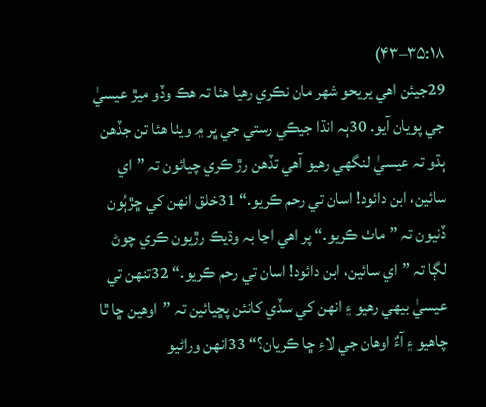۳۵:۱۸–۴۳)
29جيئن اھي يريحو شھر مان نڪري رھيا ھئا تہ ھڪ وڏو ميڙ عيسيٰ جي پويان آيو. 30ٻہ انڌا جيڪي رستي جي ڀر ۾ ويٺا ھئا تن جڏھن ٻڌو تہ عيسيٰ لنگھي رھيو آھي تڏھن رڙ ڪري چيائون تہ ”اي سائين، ابن دائود! اسان تي رحم ڪريو.“ 31خلق انھن کي ڇڙٻُون ڏنيون تہ ”ماٺ ڪريو.“ پر اھي اڃا بہ وڌيڪ رڙيون ڪري چوڻ لڳا تہ ”اي سائين، ابن دائود! اسان تي رحم ڪريو.“ 32تنھن تي عيسيٰ بيھي رھيو ۽ انھن کي سڏي کانئن پڇيائين تہ ”اوھين ڇا ٿا چاھيو ۽ آءٌ اوھان جي لاءِ ڇا ڪريان؟“ 33انھن وراڻيو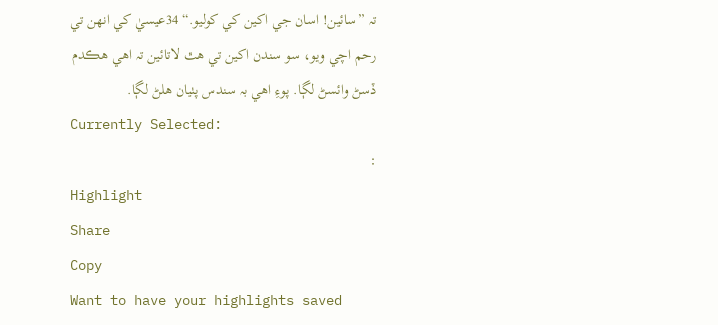تہ ”سائين! اسان جي اکين کي کوليو.“ 34عيسيٰ کي انھن تي رحم اچي ويو، سو سندن اکين تي ھٿ لاتائين تہ اھي ھڪدم ڏسڻ وائسڻ لڳا. پوءِ اھي بہ سندس پٺيان ھلڻ لڳا.
Currently Selected:
:
Highlight
Share
Copy
Want to have your highlights saved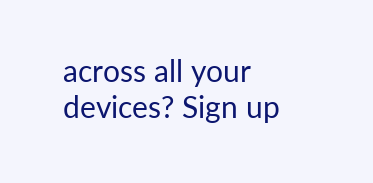across all your devices? Sign up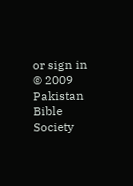or sign in
© 2009 Pakistan Bible Society